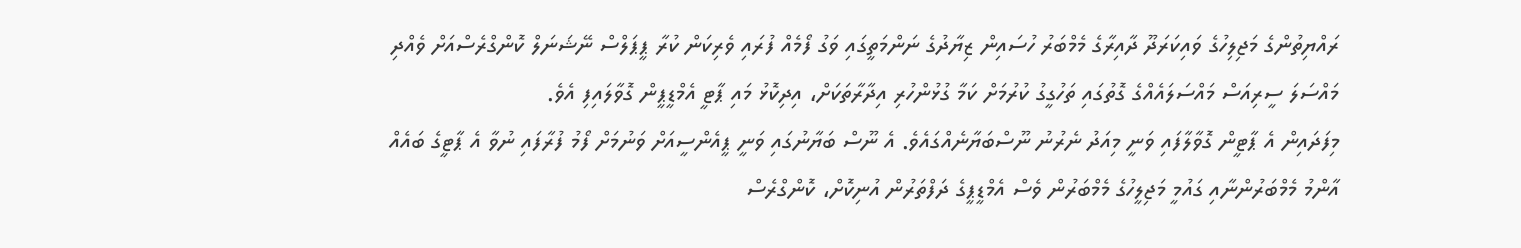ރައްޔިތުންގެ މަޖިލިހުގެ ވައިކަރަދޫ ދާއިރާގެ މެމްބަރު ހުސައިން ޒިޔާދުގެ ނަންމަތީގައި ވަގު ފޯމެއް ފުރައި ވެރިކަން ކުރާ ޕީޕަލްސް ނޭޝަނަލް ކޮންގްރެސްއަށް ވެއްދި މައްސަލަ ސީރިއަސް މައްސަލައެއްގެ ގޮތުގައި ތަހުގީގު ކުރުމަށް ކަމާ ގުޅުންހުރި އިދާރާތަކަށް، އިދިކޮޅު މައި ޕާޓީ އެމްޑީޕީން ގޮވާލައިފި އެވެ.
މިފަދައިން އެ ޕާޓީން ގޮވާލާފައި ވަނީ މިއަދު ނެރުނު ނޫސްބަޔާނެއްގައެވެ. އެ ނޫސް ބަޔާނުގައި ވަނީ ޕީއެންސީއަށް ވަނުމަށް ފޯމު ފުރާފައި ނުވާ އެ ޕާޓީގެ ބައެއް އާންމު މެމްބަރުންނާއި ގައުމީ މަޖިލީހުގެ މެމްބަރުން ވެސް އެމްޑީޕީގެ ދަފްތަރުން އުނިކޮށް، ކޮންގްރެސް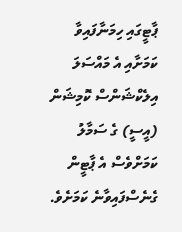ޕާޓީގައި ހިމަނާފައިވާ ކަމަށާއި އެ މައްސަލަ އިލެކްޝަންސް ކޮމިޝަން (އީސީ) ގެ ސަމާލު ކަމަށްވެސް އެ ޕާޓީން ގެނެސްފައިވާނެ ކަމަށެވެ.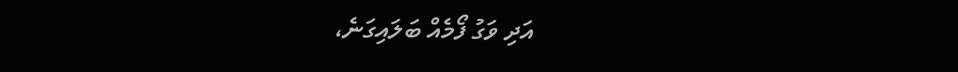އަދި ވަގު ފޯމެއް ބަލައިގަނެ،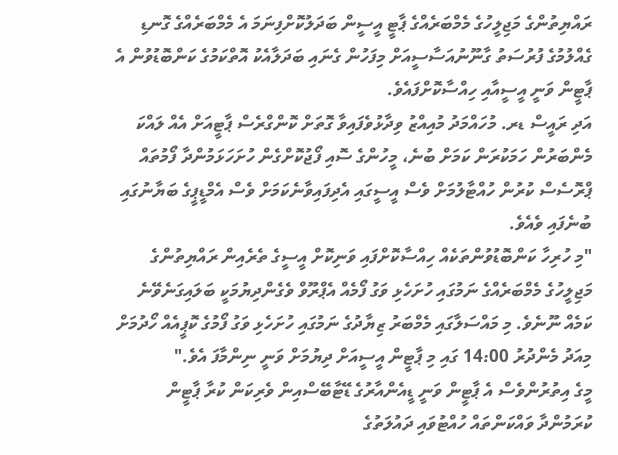ރައްޔިތުންގެ މަޖިލީހުގެ މެމްބަރެއްގެ ޕާޓީ އީސީން ބަދަލުކޮށްފިނަމަ އެ މެމްބަރެއްގެ ގޮނޑި ގެއްލުމުގެ ފުރުސަތު ގާނޫނުއަސާސީއަށް މިފަހުން ގެނައި ބަދަލާއެކު އޮތްކަމުގެ ކަންބޮޑުވުން އެ ޕާޓީން ވަނީ އީސީއާއި ހިއްސާކޮށްފައެވެ.
އަދި ރައީސް ޑރ. މުހައްމަދު މުއިއްޒު ވިދާޅުވެފައިވާ ގޮތަށް ކޮންގްރެސް ޕާޓީއަށް އެއް ލައްކަ މެންބަރުން ހަމަކުރަން ކަމަށް ބުނެ، މީހުންގެ ސޮއި ފޯޖުކޮށްގެން ހުށަހަޅަމުންދާ ފޯމުތައް ޕްރޮސެސް ކުރުން ހުއްޓާލުމަށް ވެސް އީސީގައި އެދިފައިވާނެކަމަށް ވެސް އެމްޑީޕީގެ ބަޔާނުގައި ބުނެފައި ވެއެވެ.
"މި ހުރިހާ ކަންބޮޑުވުންތަކެއް ހިއްސާކޮށްފައި ވަނިކޮށް އީސީގެ ތެރެއިން ރައްޔިތުންގެ މަޖިލީހުގެ މެމްބަރެއްގެ ނަމުގައި ހުށަހެޅި ވަގު ފޯމެއް އެޕްރޫވް ވެގެންދިޔުމަކީ ބަލައިގަނެވޭނެ ކަމެއް ނޫނެވެ. މި މައްސަލާގައި މެމްބަރު ޒިޔާދުގެ ނަމުގައި ހުށަހެޅި ވަގު ފޯމުގެ ކޮޕީއެއް ހޯދުމަށް މިއަދު މެންދުރު 14:00 ގައި މި ޕާޓީން އީސީއަށް ދިޔުމަށް ވަނީ ނިންމާފަ އެވެ."
މީގެ އިތުރުންވެސް އެ ޕާޓީން ވަނީ ޑީއެންއާރުގެ ޑޭޓާބޭސްއިން ވެރިކަން ކުރާ ޕާޓީން ކުރަމުންދާ ވައްކަންތައް ހުއްޓުވައި ދައުލަތުގެ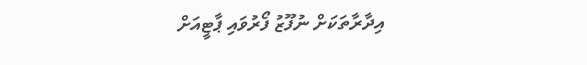އިދާރާތަކަށް ނުފޫޒު ފޯރުވައި ޕާޓީއަށް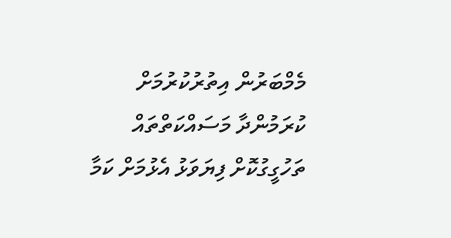މެމްބަރުން އިތުރުކުރުމަށް ކުރަމުންދާ މަސައްކަތްތައް ތަހުގީގުކޮށް ފިޔަވަޅު އެޅުމަށް ކަމާ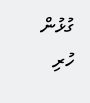ގުޅުން ހުރި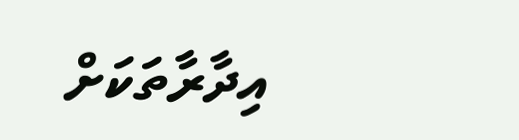އިދާރާތަކަށް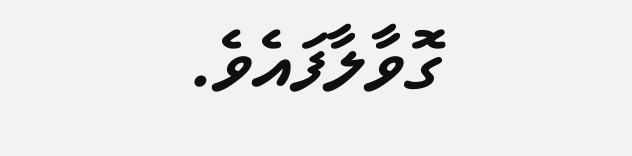ގޮވާލާފައެވެ.